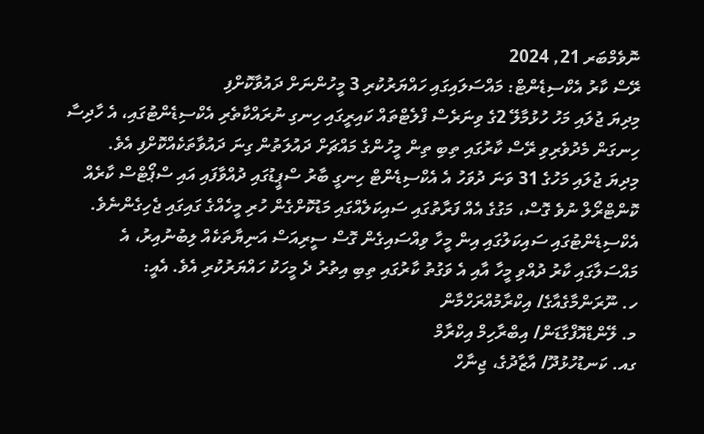ނޮވެމްބަރ 21, 2024
ރޭސް ކާރު އެކްސިޑެންޓް: މައްސަލައިގައި ހައްޔަރުކުރި 3 މީހުންނަށް ދައުވާކޮށްފި
މިދިޔަ ޖުލައި މަހު ހުޅުމާލޭ 2ގެ ވިނަރެސް ފްލެޓްތައް ކައިރީގައި ހިނގި ނުރައްކާތެރި އެކްސިޑެންޓުގައި، އެ ހާދިސާ ހިނގަން މެދުވެރިވި ރޭސް ކާރުގައި ތިބި ތިން މީހުންގެ މައްޗަށް ދައުލަތުން ގިނަ ދައުވާތަކެއްކޮށްފި އެވެ.
މިދިޔަ ޖުލައި މަހުގެ 31 ވަނަ ދުވަހު އެ އެކްސިޑެންޓް ހިނގީ ބާރު ސްޕީޑުގައި ދުއްވާފައި އައި ސްޕޯޓްސް ކާރެއް ކޮންޓްރޯލް ނުވެ ގޮސް، މަގުގެ އެއް ފަރާތުގައި ސައިކަލެއްގައި މަޑުކޮށްގެން ހުރި މީހެއްގެ ގައިގައި ޖެހިގެންނެވެ.
އެކްސިޑެންޓުގައި ސައިކަލުގައި އިން މީހާ ވިއްސައިގެން ގޮސް ސީރިއަސް އަނިޔާތަކެއް ލިބުނުއިރު، އެ މައްސަލާގައި ކާރު ދުއްވި މީހާ އާއި އެ ވަގުތު ކާރުގައި ތިބި އިތުރު ދެ މީހަކު ހައްޔަރުކުރި އެވެ. އެއީ:
ހ. ނޫރަންމާގެއާގެ/ އިކްރާމުއްރަހްމާން
މ. ލޭންޑްއޮފްގާޑަން/ އިބްރާހިމް އިކްރާމް
ގއ. ކަނޑުހުޅުދޫ/ އާޒާދުގެ، ޖިނާހް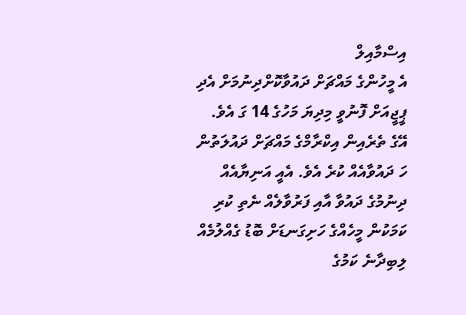އިސްމާއިލް
އެ މީހުންގެ މައްޗަށް ދައުވާކޮށްދިނުމަށް އެދި ޕީޖީއަށް ފޮނުވީ މިދިޔަ މަހުގެ 14 ގަ އެވެ.
އޭގެ ތެރެއިން އިކްރާމްގެ މައްޗަށް ދައުލަތުން ހަ ދައުވާއެއް ކުރެ އެވެ. އެއީ އަނިޔާއެއް ދިނުމުގެ ދައުވާ އާއި ފަރުވާލެއް ނެތި ކުރި ކަމަކުން މީހެއްގެ ހަށިގަނޑަށް ބޮޑު ގެއްލުމެއް ލިބިދާނެ ކަމުގެ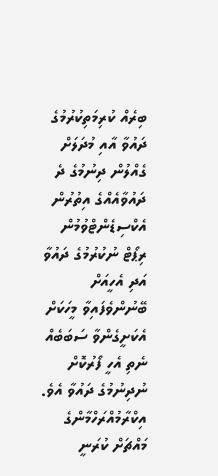ބިރެއް ކުރިމަތިކުރުމުގެ ދައުވާ އާއި މުދަލަށް ގެއްލުން ދިނުމުގެ ދެ ދައުވާއެއްގެ އިތުރުން އެކްސިޑެންޓްވުމުން ރިޕޯޓް ނުކުރުމުގެ ދައުވާ އަދި އެހީއަށް ބޭނުންވެފައިވާ މީހަކަށް އެކަށީގެންވާ ސަބަބެއް ނެތި އެހީ ފޯރުކޮށް ނުދިނުމުގެ ދައުވާ އެވެ.
އިކްރާމުއްރަހްމާންގެ މައްޗަށް ކުރަނީ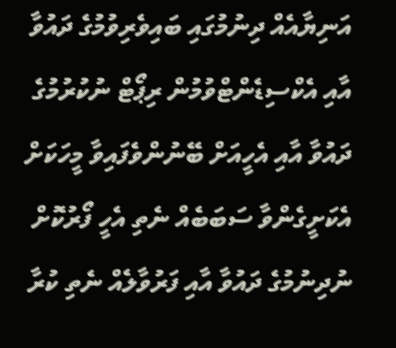އަނިޔާއެއް ދިނުމުގައި ބައިވެރިވުމުގެ ދައުވާ އާއި އެކްސިޑެންޓްވުމުން ރިޕޯޓް ނުކުރުމުގެ ދައުވާ އާއި އެހީއަށް ބޭނުންވެފައިވާ މީހަކަށް އެކަށީގެންވާ ސަބަބެއް ނެތި އެހީ ފޯރުކޮށް ނުދިނުމުގެ ދައުވާ އާއި ފަރުވާލެއް ނެތި ކުރާ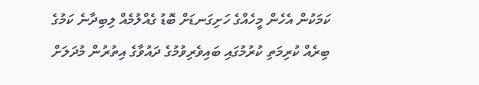ކަމަކުން އެހެން މީހެއްގެ ހަށިގަނޑަށް ބޮޑު ގެއްލުމެއް ލިބިދާނެ ކަމުގެ ބިރެއް ކުރިމަތި ކުރުމުގައި ބައިވެރިވުމުގެ ދައުވާގެ އިތުރުން މުދަލަށް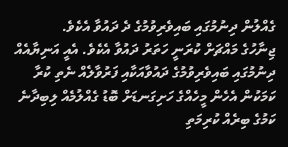ގެއްލުން ދިނުމުގައި ބައިވެރިވުމުގެ ދެ ދައުވާ އެކެވެ.
ޖިނާހުގެ މައްޗަށް ކުރަނީ ހަތަރު ދައުވާ އެކެވެ. އެއީ އަނިޔާއެއް ދިނުމުގައި ބައިވެރިވުމުގެ ދައުވާއަކާއި ފަރުވާލެއް ނެތި ކުރާ ކަމަކުން އެހެން މީހެއްގެ ހަށިގަނޑަށް ބޮޑު ގެއްލުމެއް ލިބިދާނެ ކަމުގެ ބިރެއް ކުރިމަތި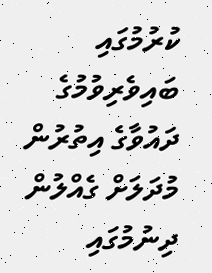ކުރުމުގައި ބައިވެރިވުމުގެ ދައުވާގެ އިތުރުން މުދަލަށް ގެއްލުން ދިނުމުގައި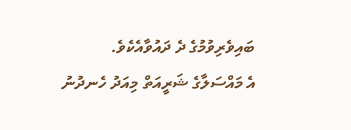ބައިވެރިވުމުގެ ދެ ދައުވާއެކެވެ.
އެ މައްސަލާގެ ޝަރީއަތް މިއަދު ހެނދުނު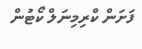ފަށަން ކްރިމިނަލް ކޯޓުން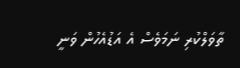ތާވަލްކުރި ނަމަވެސް އެ އަޑުއެހުން ވަނީ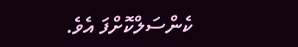ކެންސަލްކޮށްފަ އެވެ.